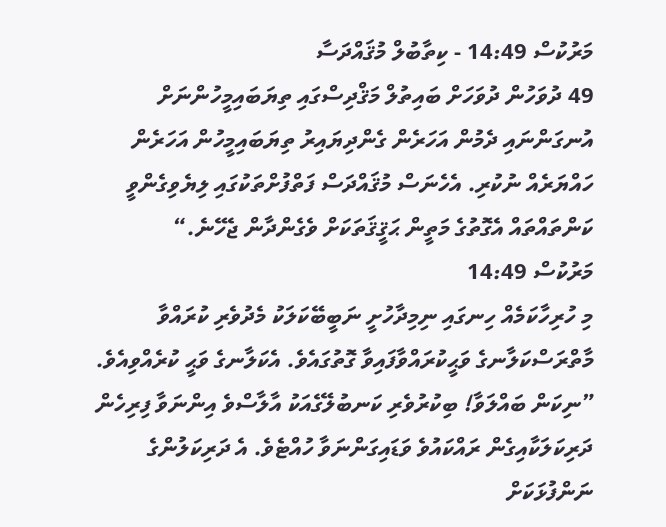މަރުކުސް 14:49 - ކިތާބުލް މުޤައްދަސާ
49 ދުވަހުން ދުވަހަށް ބައިތުލް މަޤްދިސްގައި ތިޔަބައިމީހުންނަށް އުނގަންނައި ދެމުން އަހަރެން ގެންދިޔައިރު ތިޔަބައިމީހުން އަހަރެން ހައްޔަރެއް ނުކުރި. އެހެނަސް މުޤައްދަސް ފަތްފުށްތަކުގައި ލިޔެވިގެންވީ ކަންތައްތައް އެގޮތުގެ މަތީން ޙަޤީޤަތަކަށް ވެގެންދާން ޖެހޭނެ.“
މަރުކުސް 14:49
މި ހުރިހާކަމެއް ހިނގައި ނިމިދާހުށީ ނަބީބޭކަލަކު މެދުވެރި ކުރައްވާ މާތްރަސްކަލާނގެ ވަޙީކުރައްވާފައިވާ ގޮތުގައެވެ. އެކަލާނގެ ވަޙީ ކުރެއްވިއެވެ. ”ނިކަން ބައްލަވާ! ބިކުރުވެރި ކަނބުލޭގެއަކު އާލާސްވެ އިންނަވާ ފިރިހެން ދަރިކަލަކާއިގެން ރައްކައުވެ ވަޑައިގަންނަވާ ހުއްޓެވެ. އެ ދަރިކަލުންގެ ނަންފުޅަކަށް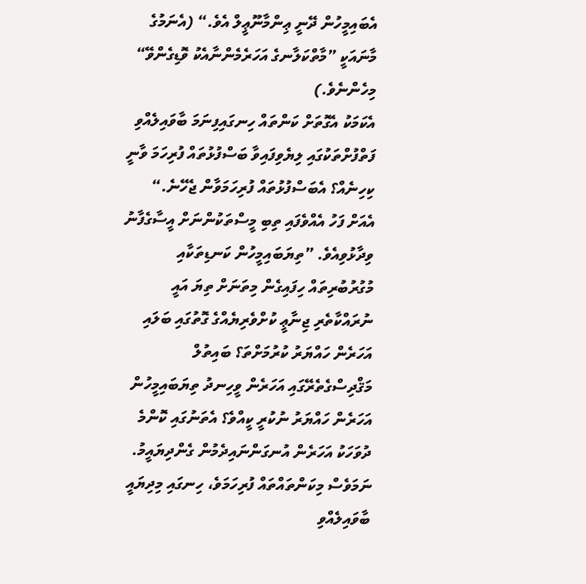އެބައިމީހުން ދޭނީ ޢިންމާނޫޢީލް އެވެ.“ (އެނަމުގެ މާނައަކީ ”މާތްކަލާނގެ އަހަރެމެންނާއެކު ވޮޑިގެންވޭ“ މިހެންނެވެ.)
އެކަމަކު އެގޮތަށް ކަންތައް ހިނގައިފިނަމަ ބާވައިލެއްވި ފަތްފުށްތަކުގައި ލިޔެވިފައިވާ ބަސްފުޅުތައް ފުރިހަމަ ވާނީ ކިހިނެއް؟ އެބަސްފުޅުތައް ފުރިހަމަވާން ޖެހޭނެ.“
އެއަށް ފަހު އެއްވެފައި ތިބި މީސްތަކުންނަށް އީސާގެފާނު ވިދާޅުވިއެވެ. ”ތިޔަބައިމީހުން ކަނޑިތަކާއި މުގުރުބުރިތައް ހިފައިގެން މިތަނަށް ތިޔަ އައީ ނުރައްކާތެރި ޖިނާޢީ ކުށްވެރިޔެއްގެ ގޮތުގައި ބަލައި އަހަރެން ހައްޔަރު ކުރުމަށްތަ؟ ބައިތުލް މަޤްދިސްގެތެރޭގައި އަހަރެން ވީހިނދު ތިޔަބައިމީހުން އަހަރެން ހައްޔަރު ނުކުރީ ކީއްވެ؟ އެތަނުގައި ކޮންމެ ދުވަހަކު އަހަރެން އުނގަންނައިދެމުން ގެންދިޔައީމު.
ނަމަވެސް މިކަންތައްތައް ފުރިހަމަވެ، ހިނގައި މިދިޔައީ ބާވައިލެއްވި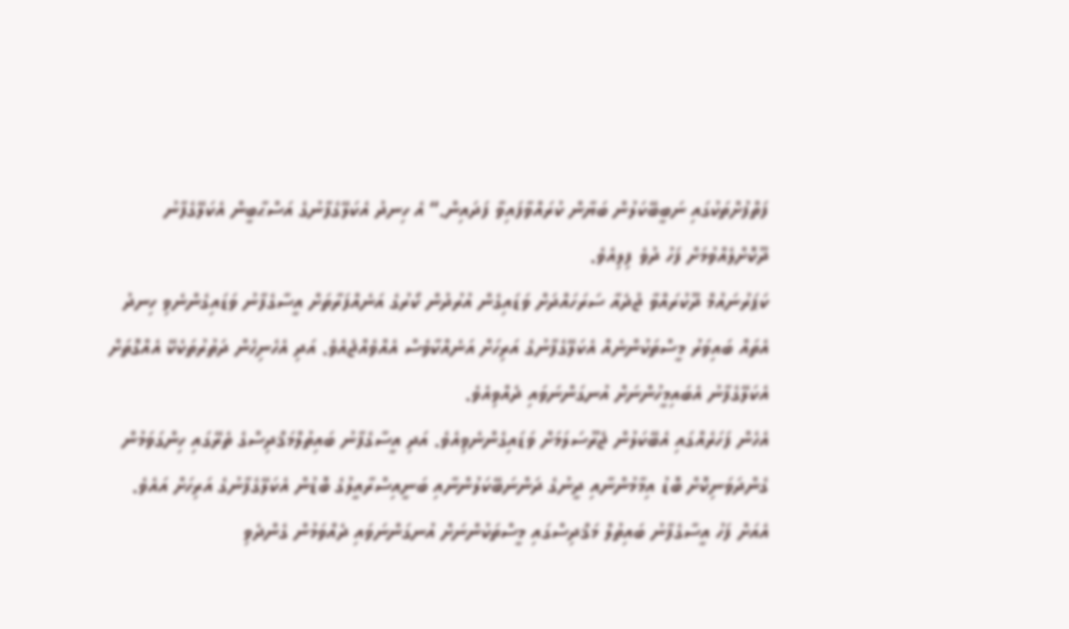ފަތްފުށްތަކުގައި ނަބީބޭކަލުން ބަޔާން ކުރައްވާފައިވާ ފަދައިން.“ އެ ހިނދު އެކަލޭގެފާނުގެ އަސްޙާބީން އެކަލޭގެފާނު ދޫކޮށްލެއްވުމަށް ފަހު ދުވެ ފިލިއެވެ.
ކަޕަރުނައުމް ދޫކުރައްވާ ޖުދެއާ ސަރަހައްދަށް ވަޑައިގެން އުރުދުން ކޯރުގެ އަނެއްފަރާތަށް އީސާގެފާނު ވަޑައިގެންނެވި ހިނދު އެތައް ބައިވަރު މީސްތަކުންނެއް އެކަލޭގެފާނުގެ އަރިހަށް އަނެއްކާވެސް އެއްވެއްޖެއެވެ. އަދި އެހެނިހެން ދަތުރުތަކެކޭ އެއްގޮތަށް އެކަލޭގެފާނު އެބައިމީހުންނަށް އުނގަންނަވައި ދެއްވިއެވެ.
އެހެން ފަހަރެއްގައި އެބޭކަލުން ޖެރޫސަލަމަށް ވަޑައިގެންނެވިއެވެ. އަދި އީސާގެފާނު ބައިތުލްމަޤްދިސްގެ ތެރޭގައި ހިންގަވަމުން ގެންދަވަނިކޮށް ބޮޑު އިމާމުންނާއި ދީނުގެ ދަންނަބޭކަލުންނާއި ބަނީއިސްރާއީލުގެ ބޮޑުން އެކަލޭގެފާނުގެ އަރިހަށް އައެވެ.
އެއަށް ފަހު އީސާގެފާނު ބައިތުލް މަޤްދިސްގައި މީސްތަކުންނަށް އުނގަންނަވައި ދެއްވަމުން ގެންދެވި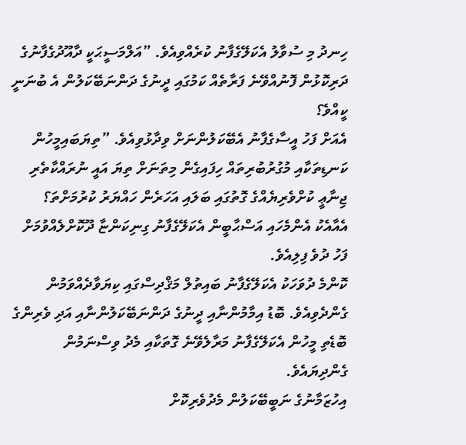ހިނދު މި ސުވާލު އެކަލޭގެފާނު ކުރެއްވިއެވެ. ”އަލްމަސީޙަކީ ދާއޫދުގެފާނުގެ ދަރިކޮޅުން ފޮނުއްވޭނެ ފަރާތެއް ކަމުގައި ދީނުގެ ދަންނަބޭކަލުން އެ ބުނަނީ ކީއްވެ؟
އެއަށް ފަހު އީސާގެފާނު އެބޭކަލުންނަށް ވިދާޅުވިއެވެ. ”ތިޔަބައިމީހުން ކަނޑިތަކާއި މުގުރުބުރިތައް ހިފައިގެން މިތަނަށް ތިޔަ އައީ ނުރައްކާތެރި ޖިނާޢީ ކުށްވެރިޔެއްގެ ގޮތުގައި ބަލައި އަހަރެން ހައްޔަރު ކުރުމަށްތަ؟
އެއާއެކު އެންމެހައި އަސްޙާބީން އެކަލޭގެފާނު ގިނިކަންޏާ ދޫކޮށްލެއްވުމަށް ފަހު ދުވެ ފިލިއެވެ.
ކޮންމެ ދުވަހަކު އެކަލޭގެފާނު ބައިތުލް މަޤްދިސްގައި ކިޔަވާދެއްވަމުން ގެންދެވިއެވެ. ބޮޑު އިމާމުންނާއި ދީނުގެ ދަންނަބޭކަލުންނާއި އަދި ވެރިންގެ ބޮޑެތި މީހުން އެކަލޭގެފާނު މަރާލެވޭނެ ގޮތަކާއި މެދު ވިސްނަމުން ގެންދިޔައެވެ.
އިހުޒަމާނުގެ ނަބީބޭކަލުން މެދުވެރިކޮށް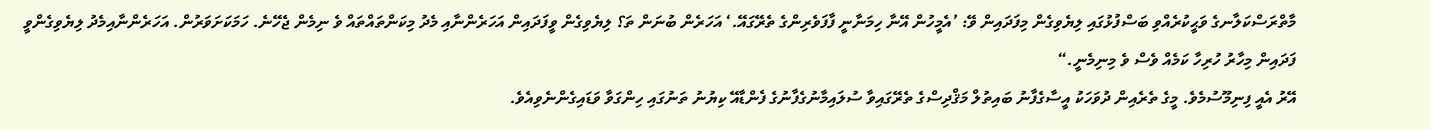މާތްރަސްކަލާނގެ ވަޙީކުރެއްވި ބަސްފުޅުގައި ލިޔެވިގެން މިފަދައިން ވޭ: ’އެމީހުން އޭނާ ހިމަނާނީ ފާފަވެރިންގެ ތެރޭގައޭ.‘ އަހަރެން ބުނަން ތަ؟ ލިޔެވިގެން ވީފަދައިން އަހަރެންނާއި މެދު މިކަންތައްތައް ވެ ނިމެން ޖެހޭނެ. ހަމަކަށަވަރުން. އަހަރެންނާއިމެދު ލިޔެވިގެންވީ ފަދައިން މިހާރު ހުރިހާ ކަމެއް ވެސް ވެ މިނިމެނީ.“
އޭރު އެއީ ފިނިމޫސުމެވެ. މީގެ ތެރެއިން ދުވަހަކު އީސާގެފާނު ބައިތުލް މަޤްދިސްގެ ތެރޭގައިވާ ސުލައިމާނުގެފާނުގެ ފެންޑާއޭ ކިޔުނު ތަނުގައި ހިންގަވާ ވަޑައިގެންނެވިއެވެ.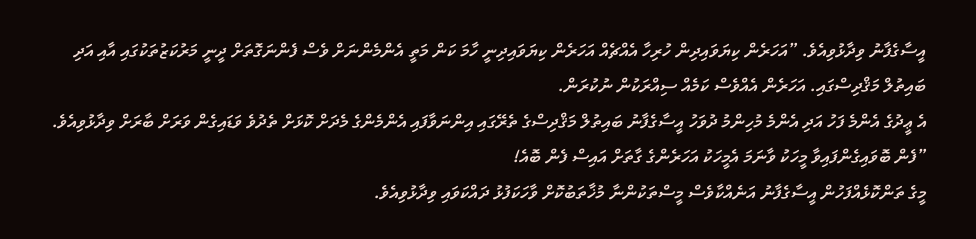އީސާގެފާނު ވިދާޅުވިއެވެ. ”އަހަރެން ކިޔަވައިދިން ހުރިހާ އެއްޗެއް އަހަރެން ކިޔަވައިދިނީ ހާމަ ކަން މަތީ އެންމެންނަށް ވެސް ފެންނަގޮތަށް ދީނީ މަރުކަޒުތަކުގައި އާއި އަދި ބައިތުލް މަޤްދިސްގައި. އަހަރެން އެއްވެސް ކަމެއް ސިއްރަކުން ނުކުރަން.
އެ ޢީދުގެ އެންމެ ފަހު އަދި އެންމެ މުހިންމު ދުވަހު އީސާގެފާނު ބައިތުލް މަޤްދިސްގެ ތެރޭގައި އިންނަވާފައި އެންމެންގެ މެދަށް ކޮޅަށް ތެދުވެ ވަޑައިގެން ވަރަށް ބާރަށް ވިދާޅުވިއެވެ. ”ފެން ބޮވައިގެންފައިވާ މީހަކު ވާނަމަ އެމީހަކު އަހަރެންގެ ގާތަށް އައިސް ފެން ބޮއެ!
މީގެ ތަންކޮޅެއްފަހުން އީސާގެފާނު އަނެއްކާވެސް މީސްތަކުންނާ މުޚާތަބުކޮށް ވާހަކަފުޅު ދައްކަވައި ވިދާޅުވިއެވެ.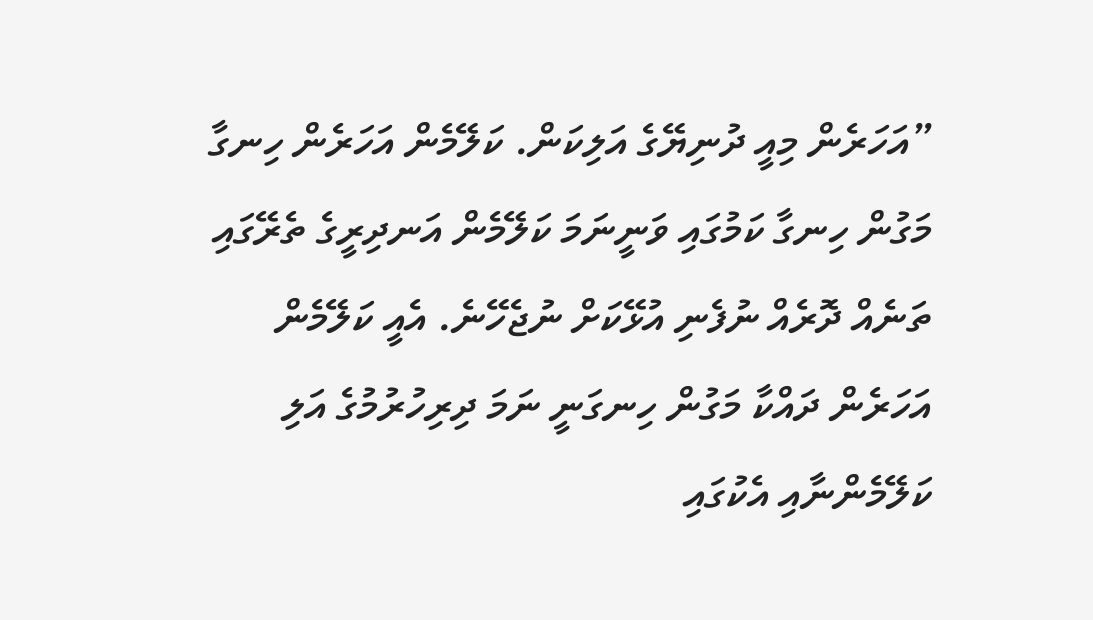”އަހަރެން މިއީ ދުނިޔޭގެ އަލިކަން. ކަލޭމެން އަހަރެން ހިނގާ މަގުން ހިނގާ ކަމުގައި ވަނީނަމަ ކަލޭމެން އަނދިރީގެ ތެރޭގައި ތަނެއް ދޮރެއް ނުފެނި އުޅޭކަށް ނުޖެހޭނެ. އެއީ ކަލޭމެން އަހަރެން ދައްކާ މަގުން ހިނގަނީ ނަމަ ދިރިހުރުމުގެ އަލި ކަލޭމެންނާއި އެކުގައި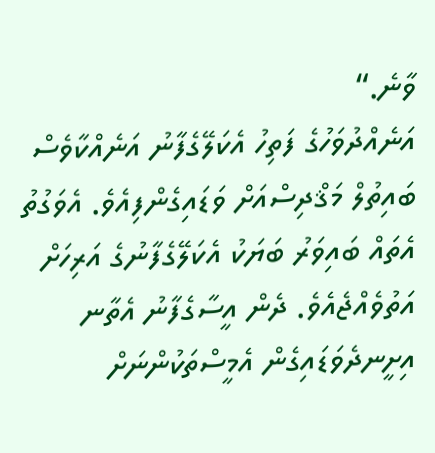ވާނެ.“
އަނެއްދުވަހުގެ ފަތިހު އެކަލޭގެފާނު އަނެއްކާވެސް ބައިތުލް މަޤްދިސްއަށް ވަޑައިގެންފިއެވެ. އެވަގުތު އެތައް ބައިވަރު ބަޔަކު އެކަލޭގެފާނުގެ އަރިހަށް އަތުވެއްޖެއެވެ. ދެން އީސާގެފާނު އެތާނ އިށީނދެވަޑައިގެން އެމީސްތަކުންނަށް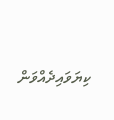ކިޔަވައިދެއްވަން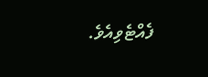ފެއްޓެވިއެވެ.